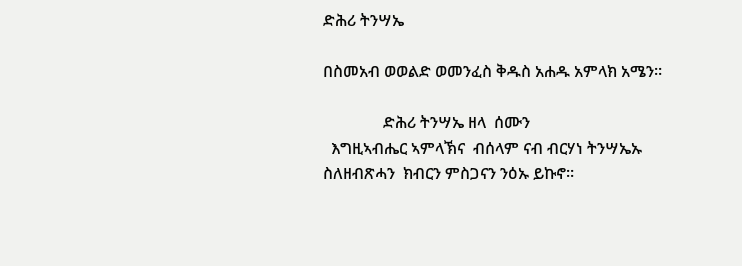ድሕሪ ትንሣኤ

በስመአብ ወወልድ ወመንፈስ ቅዱስ አሐዱ አምላክ አሜን።

               ድሕሪ ትንሣኤ ዘላ  ሰሙን
  እግዚኣብሔር ኣምላኽና  ብሰላም ናብ ብርሃነ ትንሣኤኡ ስለዘብጽሓን  ክብርን ምስጋናን ንዕኡ ይኩኖ።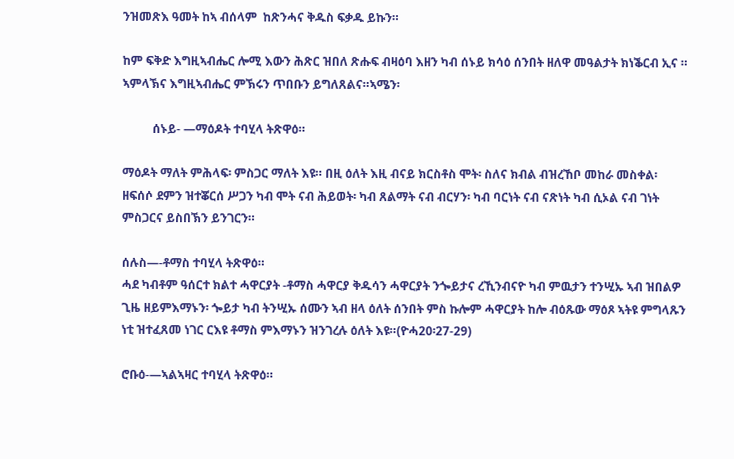ንዝመጽእ ዓመት ከኣ ብሰላም  ከጽንሓና ቅዱስ ፍቃዱ ይኩን።

ከም ፍቅድ እግዚኣብሔር ሎሚ እውን ሕጽር ዝበለ ጽሑፍ ብዛዕባ እዘን ካብ ሰኑይ ክሳዕ ሰንበት ዘለዋ መዓልታት ክነቕርብ ኢና ። ኣምላኽና እግዚኣብሔር ምኽሩን ጥበቡን ይግለጸልና።ኣሜን፡

          ሰኑይ- —ማዕዶት ተባሂላ ትጽዋዕ።

ማዕዶት ማለት ምሕላፍ፡ ምስጋር ማለት እዩ። በዚ ዕለት እዚ ብናይ ክርስቶስ ሞት፡ ስለና ክብል ብዝረኸቦ መከራ መስቀል፡ ዘፍሰሶ ደምን ዝተቖርሰ ሥጋን ካብ ሞት ናብ ሕይወት፡ ካብ ጸልማት ናብ ብርሃን፡ ካብ ባርነት ናብ ናጽነት ካብ ሲኦል ናብ ገነት ምስጋርና ይስበኽን ይንገርን።

ሰሉስ—-ቶማስ ተባሂላ ትጽዋዕ።
ሓደ ካብቶም ዓሰርተ ክልተ ሓዋርያት -ቶማስ ሓዋርያ ቅዱሳን ሓዋርያት ንጐይታና ረኺንብናዮ ካብ ምዉታን ተንሢኡ ኣብ ዝበልዎ ጊዜ ዘይምእማኑን፡ ጐይታ ካብ ትንሢኡ ሰሙን ኣብ ዘላ ዕለት ሰንበት ምስ ኩሎም ሓዋርያት ከሎ ብዕጹው ማዕጾ ኣትዩ ምግላጹን ነቲ ዝተፈጸመ ነገር ርእዩ ቶማስ ምእማኑን ዝንገረሉ ዕለት እዩ።(ዮሓ20፡27-29)

ሮቡዕ-—ኣልኣዛር ተባሂላ ትጽዋዕ።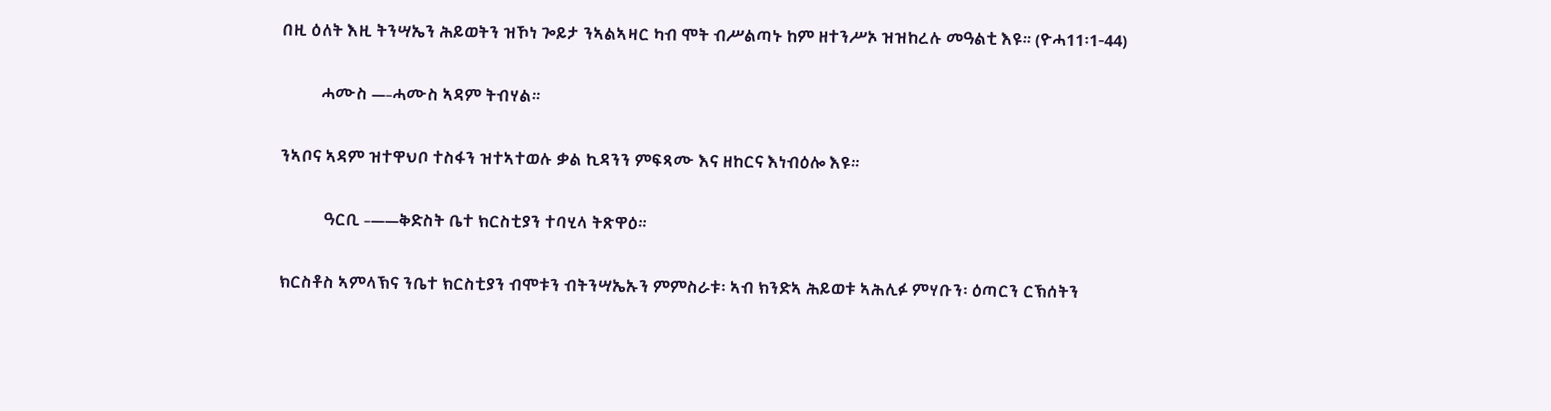በዚ ዕለት እዚ ትንሣኤን ሕይወትን ዝኾነ ጐይታ ንኣልኣዛር ካብ ሞት ብሥልጣኑ ከም ዘተንሥኦ ዝዝከረሉ መዓልቲ እዩ። (ዮሓ11፡1-44)

          ሓሙስ —–ሓሙስ ኣዳም ትብሃል።

ንኣቦና ኣዳም ዝተዋህቦ ተስፋን ዝተኣተወሉ ቃል ኪዳንን ምፍጻሙ እና ዘከርና እነብዕሎ እዩ።

           ዓርቢ –——ቅድስት ቤተ ክርስቲያን ተባሂላ ትጽዋዕ።

ክርስቶስ ኣምላኽና ንቤተ ክርስቲያን ብሞቱን ብትንሣኤኡን ምምስራቱ፡ ኣብ ክንድኣ ሕይወቱ ኣሕሊፉ ምሃቡን፡ ዕጣርን ርኽሰትን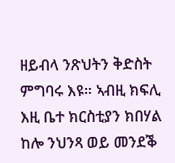ዘይብላ ንጽህትን ቅድስት ምግባሩ እዩ። ኣብዚ ክፍሊ እዚ ቤተ ክርስቲያን ክበሃል ከሎ ንህንጻ ወይ መንደቕ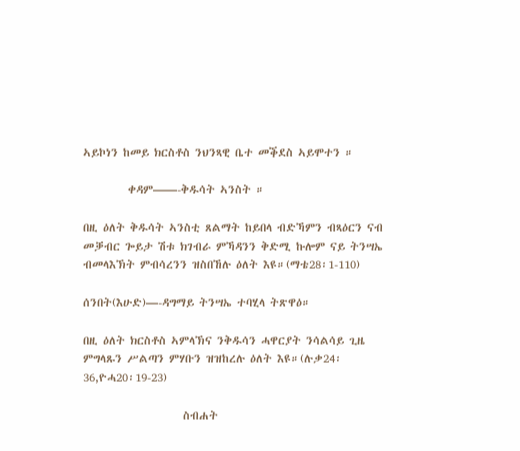ኣይኮነን ከመይ ክርስቶስ ንህንጻዊ ቤተ መቕደስ ኣይሞተን ።

         ቀዳም——-ቅዱሳት ኣንስት ።

በዚ ዕለት ቅዱሳት ኣንስቲ ጸልማት ከይበላ ብድኻምን ብጻዕርን ናብ መቓብር ጐይታ ሽቱ ክገብራ ምኻዳንን ቅድሚ ኩሎም ናይ ትንሣኤ ብመላእኽት ምብሳረንን ዝስበኸሉ ዕለት እዩ።(ማቴ28፡1-110)

ሰንበት(እሁድ)—-ዳግማይ ትንሣኤ ተባሂላ ትጽዋዕ።

በዚ ዕለት ክርስቶስ ኣምላኽና ንቅዱሳን ሓዋርያት ንሳልሳይ ጊዜ ምግላጹን ሥልጣን ምሃቡን ዝዝከረሉ ዕለት እዩ።(ሉቃ24፡36,ዮሓ20፡19-23)

                    ስብሐት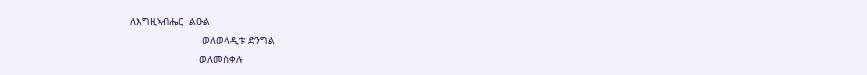ለእግዚኣብሔር  ልዑል
                        ወለወላዲቱ ድንግል
                       ወለመስቀሉ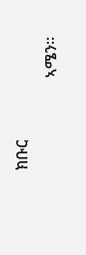ክቡር
                       ኣሜን።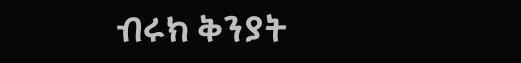ብሩክ ቅንያት